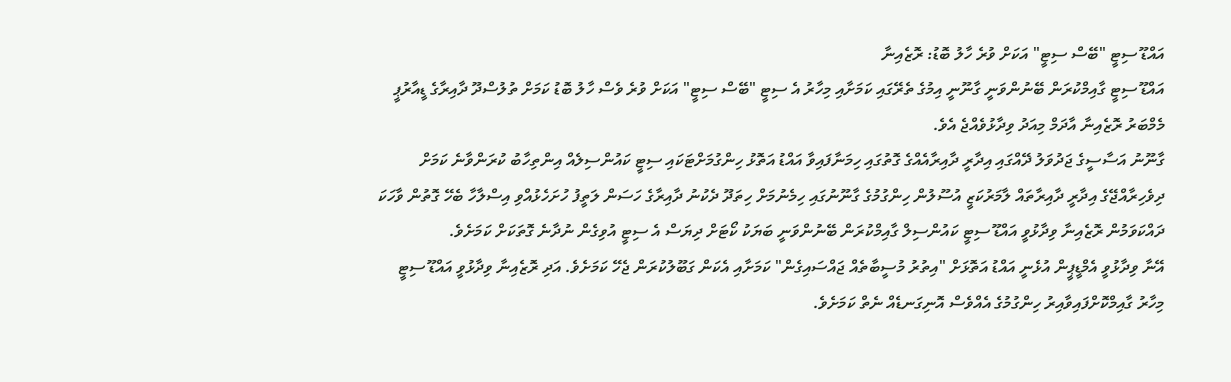އައްޑޫ ސިޓީ "ބޭސް ސިޓީ" އަކަށް ވުރެ ހާލު ބޮޑު: ރޮޒެއިނާ
އައްޑޫ ސިޓީ ގާއިމްކުރަން ބޭނުންވަނީ ގާނޫނީ އިމުގެ ތެރޭގައި ކަމަށާއި މިހާރު އެ ސިޓީ "ބޭސް ސިޓީ" އަކަށް ވުރެ ވެސް ހާލު ބޮޑު ކަމަށް ތުލުސްދޫ ދާއިރާގެ ޑީއާރުޕީ މެމްބަރު ރޮޒެއިނާ އާދަމް މިއަދު ވިދާޅުވެއްޖެ އެވެ.
ގާނޫނު އަސާސީގެ ޖަދުވަލު ދޭއްގައި އިދާރީ ދާއިރާއެއްގެ ގޮތުގައި ހިމަނާފައިވާ އައްޑު އަތޮޅު ހިންގުމަށްޓަކައި ސިޓީ ކައުންސިލެއް އިންތިހާބު ކުރަންވާނެ ކަމަށް ދިވެހިރާއްޖޭގެ އިދާރީ ދާއިރާތައް ލާމަރުކަޒީ އުސޫލުން ހިންގުމުގެ ގާނޫނުގައި ހިމެނުމަށް ހިތަދޫ ދެކުނު ދާއިރާގެ ހަސަން ލަތީފު ހުށަހެޅުއްވި އިސްލާހާ ބެހޭ ގޮތުން ވާހަކަ ދައްކަވަމުން ރޮޒެއިނާ ވިދާޅުވީ އައްޑޫ ސިޓީ ކައުންސިލް ގާއިމްކުރަން ބޭނުންވަނީ ބަޔަކު ކޯޓަށް ދިޔަސް އެ ސިޓީ އުވިގެން ނުދާނެ ގޮތަކަށް ކަމަށެވެ.
އޭނާ ވިދާޅުވީ އެމްޑީޕީން އުޅެނީ އައްޑު އަތޮޅަށް "އިތުރު މުސީބާތެއް ޖައްސައިގެން" ކަމަށާއި އެކަން ގަބޫލުކުރަން ޖެހޭ ކަމަށެވެ. އަދި ރޮޒެއިނާ ވިދާޅުވީ އައްޑޫ ސިޓީ މިހާރު ގާއިމްކޮށްފައިވާއިރު ހިންގުމުގެ އެއްވެސް އޮނިގަނޑެއް ނެތް ކަމަށެވެ.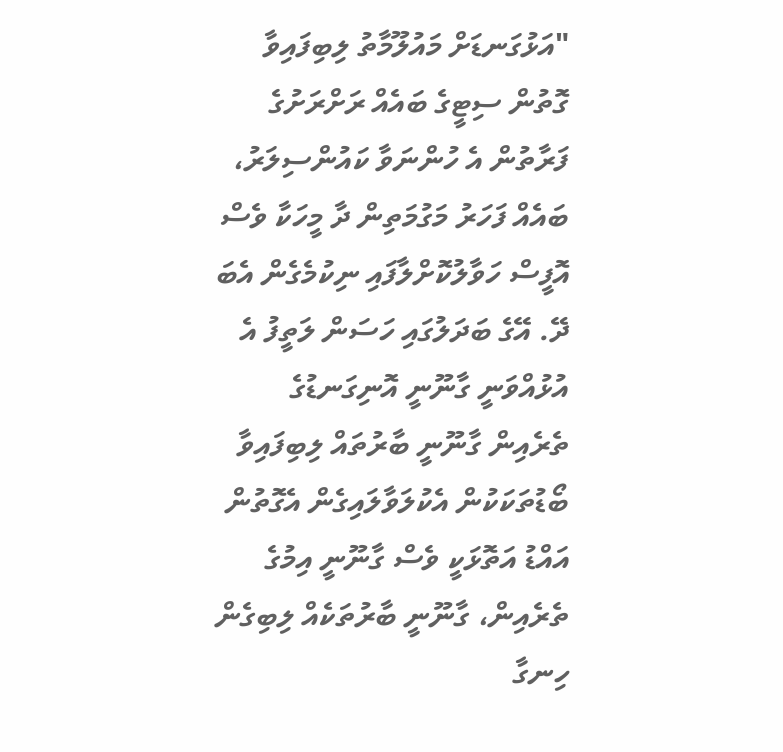"އަޅުގަނޑަށް މައުލޫމާތު ލިބިފައިވާ ގޮތުން ސިޓީގެ ބައެއް ރަށްރަށުގެ ފަރާތުން އެ ހުންނަވާ ކައުންސިލަރު، ބައެއް ފަހަރު މަގުމަތިން ދާ މީހަކާ ވެސް އޮފީސް ހަވާލުކޮށްލާފައި ނިކުމެގެން އެބަ ދޭ. އޭގެ ބަދަލުގައި ހަސަން ލަތީފު އެ އުޅުއްވަނީ ގާނޫނީ އޮނިގަނޑުގެ ތެރެއިން ގާނޫނީ ބާރުތައް ލިބިފައިވާ ބޯޑުތަކަކުން އެކުލަވާލައިގެން އެގޮތުން އައްޑު އަތޮޅަކީ ވެސް ގާނޫނީ އިމުގެ ތެރެއިން، ގާނޫނީ ބާރުތަކެއް ލިބިގެން ހިނގާ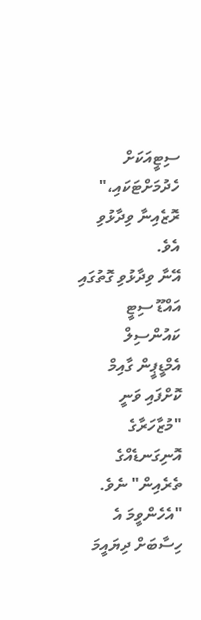ސިޓީއަކަށް ހެދުމަށްޓަކައި،" ރޮޒެއިނާ ވިދާޅުވި އެވެ.
އޭނާ ވިދާޅުވި ގޮތުގައި އައްޑޫ ސިޓީ ކައުންސިލް އެމްޑީޕީން ގާއިމް ކޮށްފައި ވަނީ "މުޒާހަރާގެ އޮނިގަނޑެއްގެ ތެރެއިން" ނެވެ.
"އެހެންވީމަ އެ ހިސާބަށް ދިޔައީމަ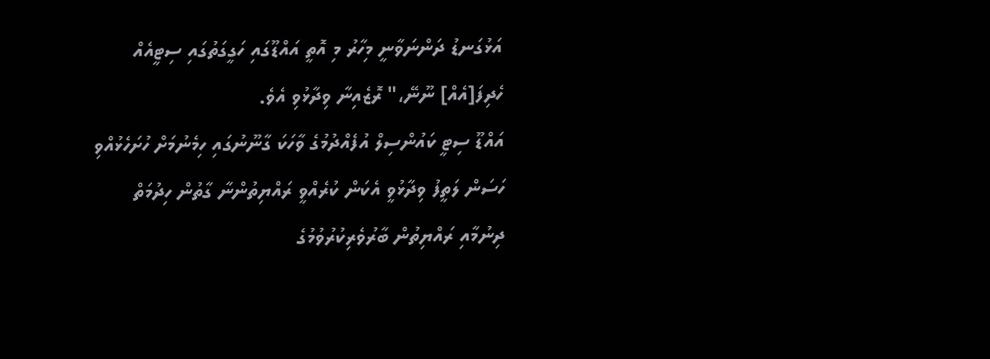އަޅުގަނޑު ދަންނަވާނީ މިހާރު މި އޮތީ އައްޑޫގައި ހަގީގަތުގައި ސިޓީއެއް ހެދިފަ[އެއް] ނޫނޭ،" ރޮޒެއިނާ ވިދާޅުވި އެވެ.
އައްޑޫ ސިޓީ ކައުންސިލް އުފެއްދުމުގެ ވާހަކަ ގާނޫނުގައި ހިމެނުމަށް ހުށަހެޅުއްވި ހަސަން ލަތީފު ވިދާޅުވީ އެކަން ކުރެއްވީ ރައްޔިތުންނާ ގާތުން ހިދުމަތް ދިނުމާއި ރައްޔިތުން ބާރުވެރިކުރުވުމުގެ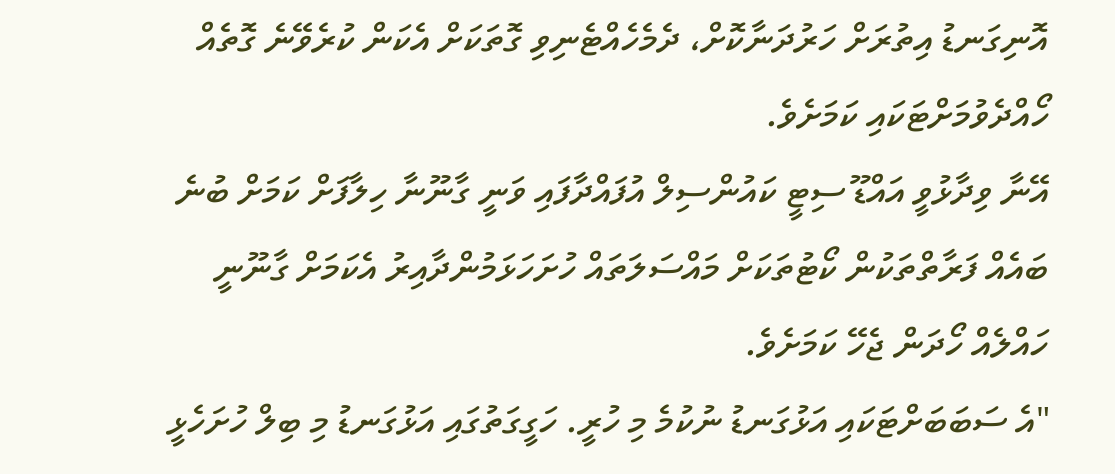އޮނިގަނޑު އިތުރަށް ހަރުދަނާކޮށް، ދެމެހެއްޓެނިވި ގޮތަކަށް އެކަން ކުރެވޭނެ ގޮތެއް ހޯއްދެވުމަށްޓަކައި ކަމަށެވެ.
އޭނާ ވިދާޅުވީ އައްޑޫ ސިޓީ ކައުންސިލް އުފައްދާފައި ވަނީ ގާނޫނާ ހިލާފަށް ކަމަށް ބުނެ ބައެއް ފަރާތްތަކުން ކޯޓުތަކަށް މައްސަލަތައް ހުށަހަޅަމުންދާއިރު އެކަމަށް ގާނޫނީ ހައްލެއް ހޯދަން ޖެހޭ ކަމަށެވެ.
"އެ ސަބަބަށްޓަކައި އަޅުގަނޑު ނުކުމެ މި ހުރީ. ހަގީގަތުގައި އަޅުގަނޑު މި ބިލް ހުށަހެޅީ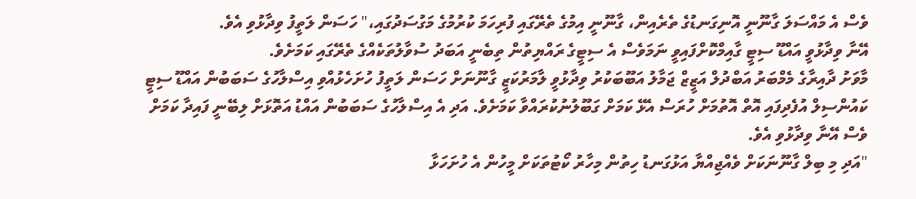ވެސް އެ މައްސަލަ ގާނޫނީ އޮނިގަނޑުގެ ތެރެއިން، ގާނޫނީ އިމުގެ ތެރޭގައި ފުރިހަމަ ކުރުމުގެ މަގުސަދުގައި،" ހަސަން ލަތީފު ވިދާޅުވި އެވެ.
އޭނާ ވިދާޅުވީ އައްޑޫ ސިޓީ ގާއިމްކޮށްފައިވީ ނަމަވެސް އެ ސިޓީގެ ރައްޔިތުން ތިބެނީ އަބަދު ސުވާލުތަކެއްގެ ތެރޭގައި ކަމަށެވެ.
މާވަށު ދާއިރާގެ މެމްބަރު އަބްދުލް އަޒީޒް ޖަމާލު އަބޫބަކުރު ވިދާޅުވީ ލާމަރުކަޒީ ގާނޫނަށް ހަސަން ލަތީފު ހުށަހެޅުއްވި އިސްލާހުގެ ސަބަބުން އައްޑޫ ސިޓީ ކައުންސިލް އުފެދިފައި އޮތް އޮތުމަށް ހުރަސް އެޅޭ ކަމަށް ގަބޫލުނުކުރައްވާ ކަމަށެވެ. އަދި އެ އިސްލާހުގެ ސަބަބުން އައްޑު އަތޮޅަށް ލިބޭނީ ފައިދާ ކަމަށް ވެސް އޭނާ ވިދާޅުވި އެވެ.
"އަދި މި ބިލް ގާނޫނަކަށް ވެއްޖިއްޔާ އަޅުގަނޑު ހިތުން މިހާރު ކޯޓުތަކަށް މީހުން އެ ހުށަހަޅާ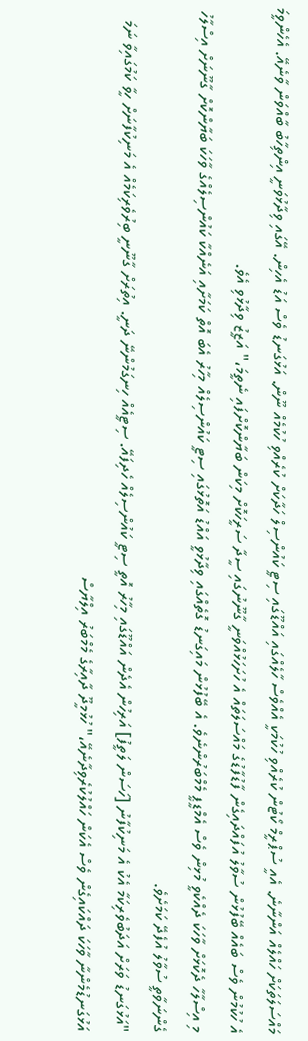މައްސަލަތަކަށް ހައްލެއް އަންނާނެ. އެއީ ސުޕްރީމް ކޯޓުން ކުރެއްވި ހުކުމަކީ އެއްވެސް ހާލެއްގައި އައްޑޫގައި ސިޓީ ކައުންސިލް ހަދާކަށް ކުރެއްވި ހުކުމެއް ނޫން. އަޅުގަނޑު ވެސް އަޑު އެހިން. އޭގައި ވިދާޅުވަނީ އިންތިހާބު ބާއްވަން ވާނެއޭ. އެހެންވީމަ އެ ހުކުމުން ވެސް ބައެއް ބޭފުޅުން ސުވާލު އުފައްދައިގެން ފާޑުފާޑުގެ މައްސަލަތައް އެ ހުށަހަޅުއްވަނީ ގާނޫނުގައި ސީދާ ސަރީހަކޮށް މިކަން ބަޔާންކޮށްފައި ނެތީމަ،" އަޒީޒު ވިދާޅުވި އެވެ.
މި އިސްލާހާ ދެކޮޅަށް ވާހަކަ ދެއްކެވީ މުޅިން ވެސް އެމްޑީޕީ މެމްބަރުންނެވެ. އެ ބޭފުޅުން މައިގަނޑު ގޮތެއްގައި ވިދާޅުވީ އައްޑު އަތޮޅުގައި ސިޓީ ކައުންސިލެއް މިހާރު އެބަ އޮތް ކަމަށާއި އަނެއްކާ ކައުންސިލެއްގެ ވާހަކަ ބަޔާންކޮށް ގާނޫނަށް އިސްލާހު ގެންނަވާތީ ސުވާލު އުފެދޭ ކަމަށެވެ.
"އަޅުގަނޑު ވަރަށް އަދަބުވެރިކަމާ އެކު އެ މަނިކުފާނު [ހަސަން ލަތީފު] އަރިހުން އެދެން އައްޑޫގައި މިހާރު އޮތީ ސިޓީ ކައުންސިލެއް ހެދިފައޭ. ސިޓީއެއް ހިނގަމުންނޭ ދަނީ. އިތުރަށް ގާނޫނީ ބިރުވެރިކަމެއް އެ މަނިކުފާނަށް ހީވާ ކަމުގައިވާ ނަމަ އަޅުގަނޑުމެންނާ ވާހަކަ ދައްކައިގެން ވެސް އެކަން ހައްލުކުރެވިދާނެއޭ،" ހުޅުމީދޫ ދާއިރާގެ މެމްބަރު އިލްޔާސް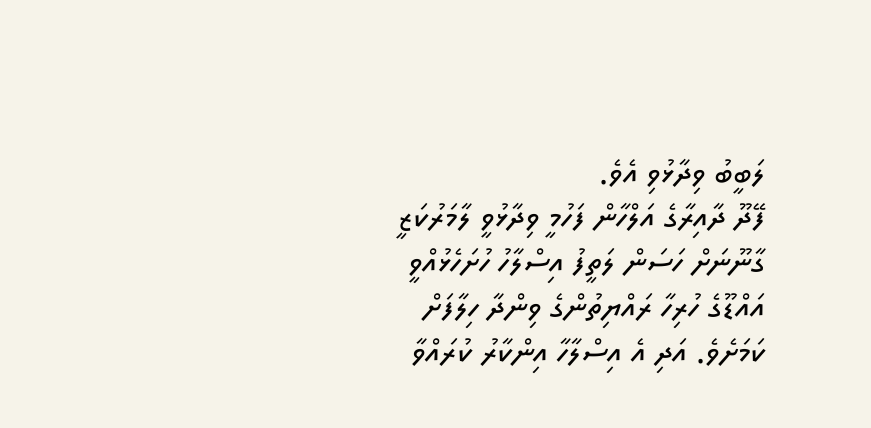ލަބީބު ވިދާޅުވި އެވެ.
ފޭދޫ ދާއިރާގެ އަލްހާން ފަހުމީ ވިދާޅުވީ ލާމަރުކަޒީ ގާނޫނަށް ހަސަން ލަތީފު އިސްލާހު ހުށަހެޅުއްވީ އައްޑޫގެ ހުރިހާ ރައްޔިތުންގެ ވިންދާ ހިލާފަށް ކަމަށެވެ. އަދި އެ އިސްލާހާ އިންކާރު ކުރައްވާ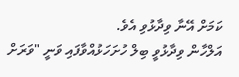ކަމަށް އޭނާ ވިދާޅުވި އެވެ.
އަލްހާން ވިދާޅުވީ ބިލް ހުށަހަޅުއްވާފައި ވަނީ "ވަރަށް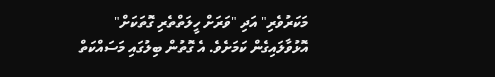މަކަރުވެރި" އަދި "ވަރަށް ހީލަތްތެރި ގޮތަކަށް" އޮޅުވާލައިގެން ކަމަށެވެ. އެ ގޮތުން ބިލުގައި މަސައްކަތް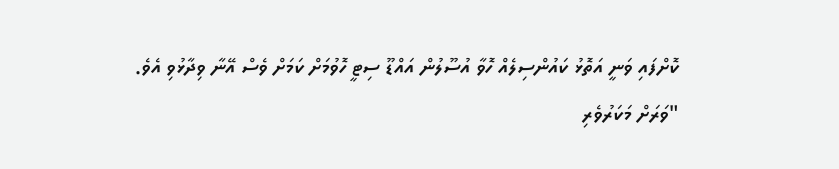ކޮށްފައި ވަނީ އަތޮޅު ކައުންސިލެއް ހޮވާ އުސޫލުން އައްޑޫ ސިޓީ ހޮވުމަށް ކަމަށް ވެސް އޭނާ ވިދާޅުވި އެވެ.
"ވަރަށް މަކަރުވެރި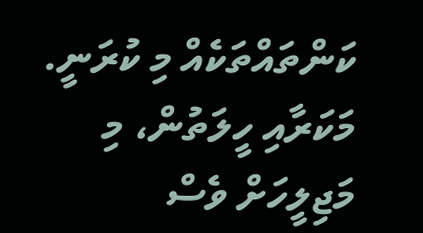ކަންތައްތަކެއް މި ކުރަނީ. މަކަރާއި ހީލަތުން، މި މަޖިލީހަށް ވެސް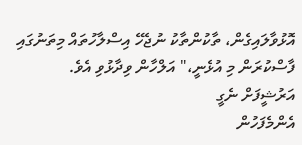އޮޅުވާލައިގެން، ތާކުންތާކު ނުޖެހޭ އިސްލާހުތައް މިތަނުގައި ފާސްކުރަން މި އުޅެނީ،" އަލްހާން ވިދާޅުވި އެވެ.
އަރުޝީފަށް ނެގީ
އެންމެފަހުން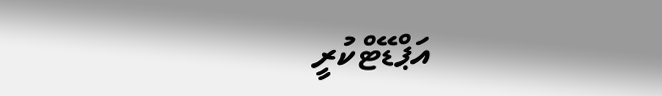އަޕްޑޭޓްކުރީ